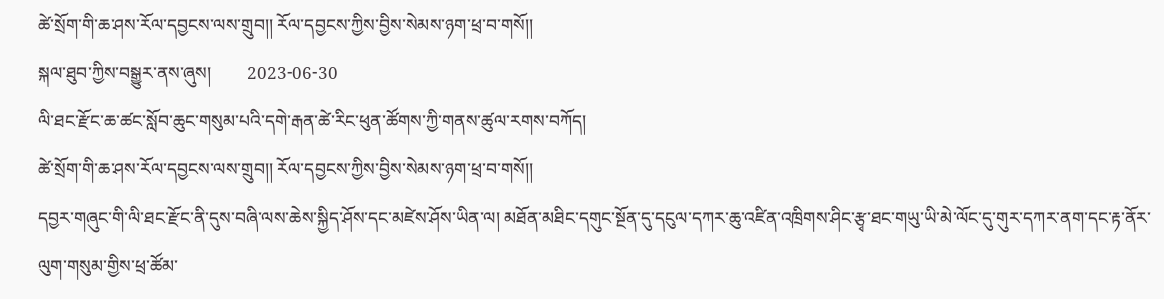ཚེ་སྲོག་གི་ཆ་ཤས་རོལ་དབྱངས་ལས་གྲུབ།། རོལ་དབྱངས་ཀྱིས་བྱིས་སེམས་ཉག་ཕྲ་བ་གསོ།།
སྐལ་ཐུབ་ཀྱིས་བསྒྱུར་ནས་ཞུས།        2023-06-30
ལི་ཐང་རྫོང་ཆ་ཚང་སློབ་ཆུང་གསུམ་པའི་དགེ་རྒན་ཚེ་རིང་ཕུན་ཚོགས་ཀྱི་གནས་ཚུལ་རགས་བཀོད།
ཚེ་སྲོག་གི་ཆ་ཤས་རོལ་དབྱངས་ལས་གྲུབ།། རོལ་དབྱངས་ཀྱིས་བྱིས་སེམས་ཉག་ཕྲ་བ་གསོ།།
དབྱར་གཞུང་གི་ལི་ཐང་རྫོང་ནི་དུས་བཞི་ལས་ཆེས་སྐྱིད་ཤོས་དང་མཛེས་ཤོས་ཡིན་ལ། མཐོན་མཐིང་དགུང་སྔོན་དུ་དངུལ་དཀར་ཆུ་འཛིན་འཁྲིགས་ཤིང་རྩྭ་ཐང་གཡུ་ཡི་མེ་ལོང་དུ་གུར་དཀར་ནག་དང་རྟ་ནོར་ལུག་གསུམ་གྱིས་ཕྲ་ཚོམ་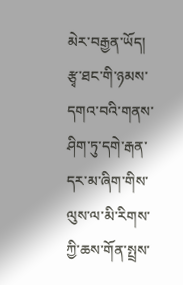མེར་བརྒྱན་ཡོད། རྩྭ་ཐང་གི་ཉམས་དགའ་བའི་གནས་ཤིག་ཏུ་དགེ་རྒན་དར་མ་ཞིག་གིས་ལུས་ལ་མི་རིགས་ཀྱི་ཆས་གོན་སྤྲས་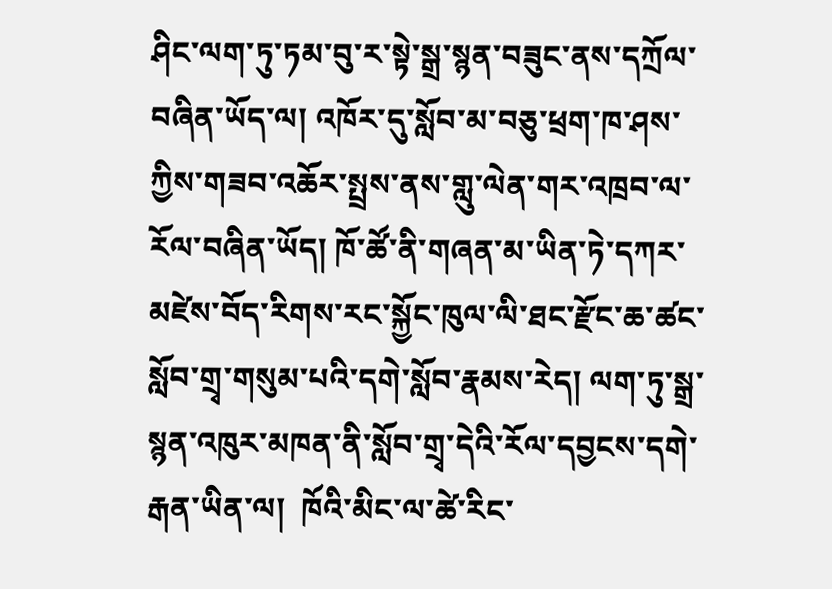ཤིང་ལག་ཏུ་ཏམ་བུ་ར་སྟེ་སྒྲ་སྙན་བཟུང་ནས་དཀྲོལ་བཞིན་ཡོད་ལ། འཁོར་དུ་སློབ་མ་བཅུ་ཕྲག་ཁ་ཤས་ཀྱིས་གཟབ་འཆོར་སྤྲས་ནས་གླུ་ལེན་གར་འཁྲབ་ལ་རོལ་བཞིན་ཡོད། ཁོ་ཚོ་ནི་གཞན་མ་ཡིན་ཏེ་དཀར་མཛེས་བོད་རིགས་རང་སྐྱོང་ཁུལ་ལི་ཐང་རྫོང་ཆ་ཚང་སློབ་གྲྭ་གསུམ་པའི་དགེ་སློབ་རྣམས་རེད། ལག་ཏུ་སྒྲ་སྙན་འཁུར་མཁན་ནི་སློབ་གྲྭ་དེའི་རོལ་དབྱངས་དགེ་རྒན་ཡིན་ལ།  ཁོའི་མིང་ལ་ཚེ་རིང་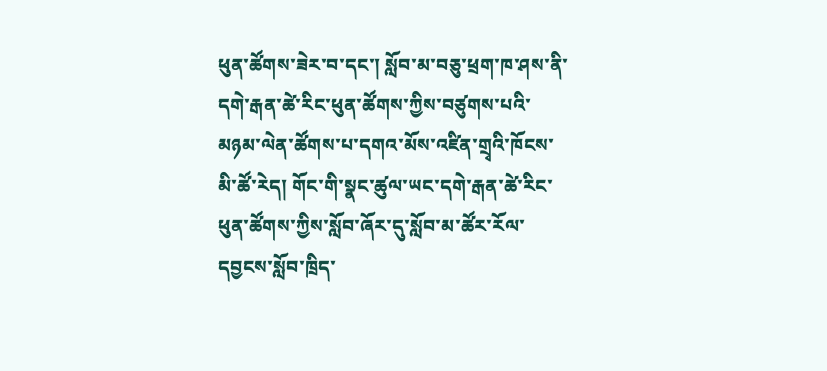ཕུན་ཚོགས་ཟེར་བ་དང་། སློབ་མ་བཅུ་ཕྲག་ཁ་ཤས་ནི་དགེ་རྒན་ཚེ་རིང་ཕུན་ཚོགས་ཀྱིས་བཙུགས་པའི་མཉམ་ལེན་ཚོགས་པ་དགའ་མོས་འཛིན་གྲྭའི་ཁོངས་མི་ཚོ་རེད། གོང་གི་སྣང་ཚུལ་ཡང་དགེ་རྒན་ཚེ་རིང་ཕུན་ཚོགས་ཀྱིས་སློབ་ཞོར་དུ་སློབ་མ་ཚོར་རོལ་དབྱངས་སློབ་ཁྲིད་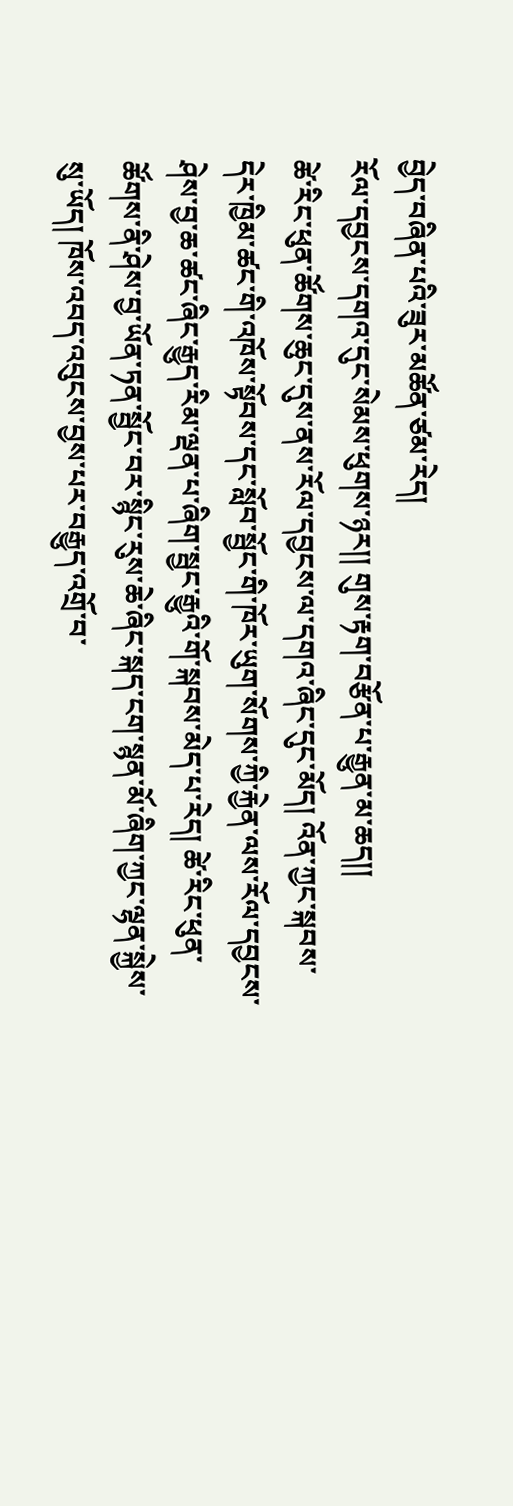བྱེད་བཞིན་པའི་ཟུར་མཚོན་ཙམ་རེད།
རོལ་དབྱངས་དགའ་དུང་སེམས་ཕུགས་ཉར།། གུས་རྟག་བརྩོན་པ་རྒྱུན་མ་ཆད།།
ཚེ་རིང་ཕུན་ཚོགས་ཆུང་དུས་ནས་རོལ་དབྱངས་ལ་དགའ་ཞིང་དུང་མོད། འོན་ཀྱང་སྐབས་དེར་ཁྱིམ་ཚང་གི་འཁོས་སྟོབས་དང་སློབ་སྦྱོང་གི་ཁོར་ཡུག་སོགས་ཀྱི་རྐྱེན་ལས་རོལ་དབྱངས་ཤེས་བྱ་ཆ་ཚང་ཞིང་རྒྱུད་རིམ་ལྡན་པ་ཞིག་སྦྱང་རྒྱུའི་གོ་སྐབས་མེད་པ་རེད། ཚེ་རིང་ཕུན་ཚོགས་ནི་ཤེས་བྱ་ཡོན་ཏན་སྦྱོང་བར་སྙིང་རུས་ཆེ་ཞིང་སྐད་ངག་སྙན་མོ་ཞིག་ཀྱང་ལྷན་སྐྱེས་སུ་ཡོད། ཁོས་འབད་འབུངས་བྱས་པར་བརྒྱུད་འགྲོ་བ་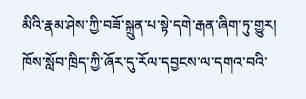མིའི་རྣམ་ཤེས་ཀྱི་བཟོ་སྐྲུན་པ་སྟེ་དགེ་རྒན་ཞིག་ཏུ་གྱུར། ཁོས་སློབ་ཁྲིད་ཀྱི་ཞོར་དུ་རོལ་དབྱངས་ལ་དགའ་བའི་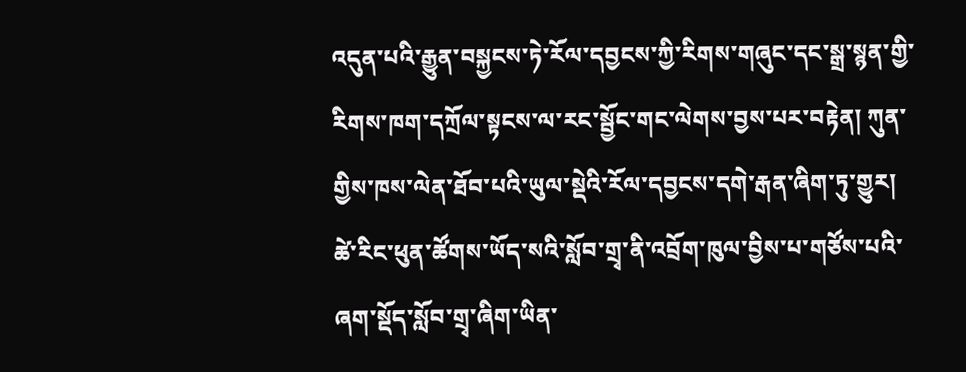འདུན་པའི་རྒྱུན་བསྐྱངས་ཏེ་རོལ་དབྱངས་ཀྱི་རིགས་གཞུང་དང་སྒྲ་སྙན་གྱི་རིགས་ཁག་དཀྲོལ་སྟངས་ལ་རང་སྦྱོང་གང་ལེགས་བྱས་པར་བརྟེན། ཀུན་གྱིས་ཁས་ལེན་ཐོབ་པའི་ཡུལ་སྡེའི་རོལ་དབྱངས་དགེ་རྒན་ཞིག་ཏུ་གྱུར།
ཚེ་རིང་ཕུན་ཚོགས་ཡོད་སའི་སློབ་གྲྭ་ནི་འབྲོག་ཁུལ་བྱིས་པ་གཙོས་པའི་ཞག་སྡོད་སློབ་གྲྭ་ཞིག་ཡིན་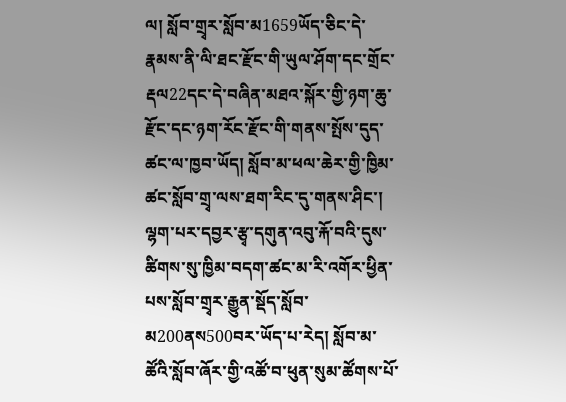ལ། སློབ་གྲྭར་སློབ་མ1659ཡོད་ཅིང་དེ་རྣམས་ནི་ལི་ཐང་རྫོང་གི་ཡུལ་ཤོག་དང་གྲོང་རྡལ22དང་དེ་བཞིན་མཐའ་སྐོར་གྱི་ཉག་ཆུ་རྫོང་དང་ཉག་རོང་རྫོང་གི་གནས་སྤོས་དུད་ཚང་ལ་ཁྱབ་ཡོད། སློབ་མ་ཕལ་ཆེར་གྱི་ཁྱིམ་ཚང་སློབ་གྲྭ་ལས་ཐག་རིང་དུ་གནས་ཤིང་། ལྷག་པར་དབྱར་རྩྭ་དགུན་འབུ་རྐོ་བའི་དུས་ཚིགས་སུ་ཁྱིམ་བདག་ཚང་མ་རི་འགོར་ཕྱིན་པས་སློབ་གྲྭར་རྒྱུན་སྡོད་སློབ་མ200ནས500བར་ཡོད་པ་རེད། སློབ་མ་ཚོའི་སློབ་ཞོར་གྱི་འཚོ་བ་ཕུན་སུམ་ཚོགས་པོ་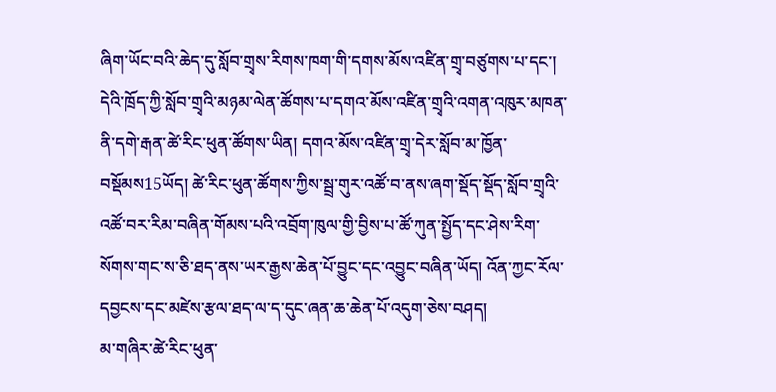ཞིག་ཡོང་བའི་ཆེད་དུ་སློབ་གྲྭས་རིགས་ཁག་གི་དགས་མོས་འཛིན་གྲྭ་བཙུགས་པ་དང་། དེའི་ཁྲོད་ཀྱི་སློབ་གྲྭའི་མཉམ་ལེན་ཚོགས་པ་དགའ་མོས་འཛིན་གྲྭའི་འགན་འཁུར་མཁན་ནི་དགེ་རྒན་ཚེ་རིང་ཕུན་ཚོགས་ཡིན། དགའ་མོས་འཛིན་གྲྭ་དེར་སློབ་མ་ཁྱོན་བསྡོམས15ཡོད། ཚེ་རིང་ཕུན་ཚོགས་ཀྱིས་སྦྲ་གུར་འཚོ་བ་ནས་ཞག་སྡོད་སྡོད་སློབ་གྲྭའི་འཚོ་བར་རིམ་བཞིན་གོམས་པའི་འབྲོག་ཁུལ་གྱི་བྱིས་པ་ཚོ་ཀུན་སྤྱོད་དང་ཤེས་རིག་སོགས་གང་ས་ཅི་ཐད་ནས་ཡར་རྒྱས་ཆེན་པོ་བྱུང་དང་འབྱུང་བཞིན་ཡོད། འོན་ཀྱང་རོལ་དབྱངས་དང་མཛེས་རྩལ་ཐད་ལ་ད་དུང་ཞན་ཆ་ཆེན་པོ་འདུག་ཅེས་བཤད།
མ་གཞིར་ཚེ་རིང་ཕུན་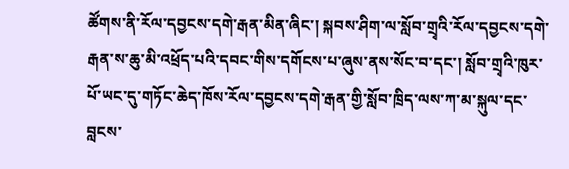ཚོགས་ནི་རོལ་དབྱངས་དགེ་རྒན་མིན་ཞིང་། སྐབས་ཤིག་ལ་སློབ་གྲྭའི་རོལ་དབྱངས་དགེ་རྒན་ས་ཆུ་མི་འཕྲོད་པའི་དབང་གིས་དགོངས་པ་ཞུས་ནས་སོང་བ་དང་། སློབ་གྲྭའི་ཁུར་པོ་ཡང་དུ་གཏོང་ཆེད་ཁོས་རོལ་དབྱངས་དགེ་རྒན་གྱི་སློབ་ཁྲིད་ལས་ཀ་མ་སྐུལ་དང་བླངས་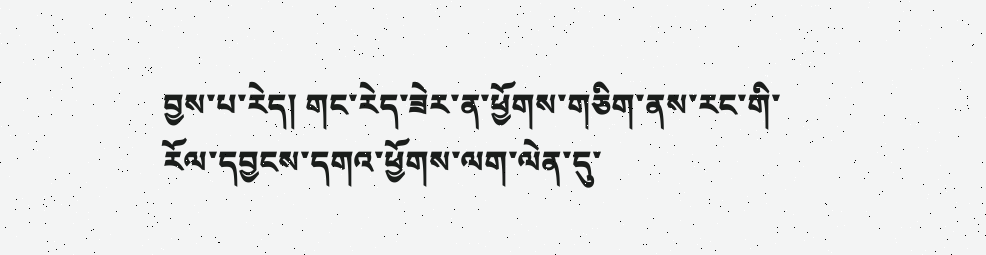བྱས་པ་རེད། གང་རེད་ཟེར་ན་ཕྱོགས་གཅིག་ནས་རང་གི་རོལ་དབྱངས་དགའ་ཕྱོགས་ལག་ལེན་དུ་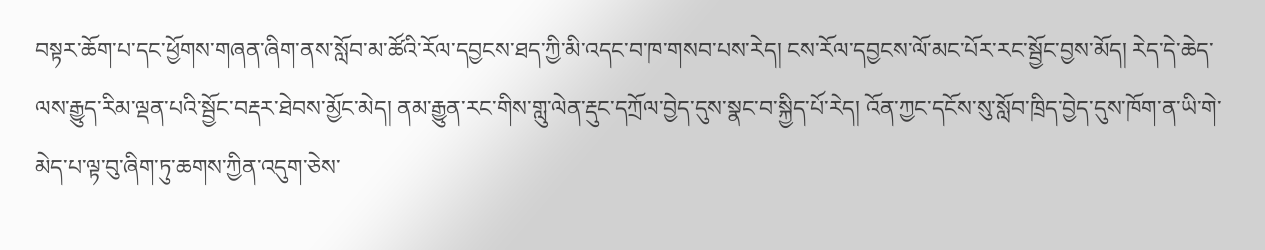བསྟར་ཆོག་པ་དང་ཕྱོགས་གཞན་ཞིག་ནས་སློབ་མ་ཚོའི་རོལ་དབྱངས་ཐད་ཀྱི་མི་འདང་བ་ཁ་གསབ་པས་རེད། ངས་རོལ་དབྱངས་ལོ་མང་པོར་རང་སྦྱོང་བྱས་མོད། རེད་དེ་ཆེད་ལས་རྒྱུད་རིམ་ལྡན་པའི་སྦྱོང་བརྡར་ཐེབས་མྱོང་མེད། ནམ་རྒྱུན་རང་གིས་གླུ་ལེན་རྡུང་དཀྲོལ་བྱེད་དུས་སྣང་བ་སྐྱིད་པོ་རེད། འོན་ཀྱང་དངོས་སུ་སློབ་ཁྲིད་བྱེད་དུས་ཁོག་ན་ཡི་གེ་མེད་པ་ལྟ་བུ་ཞིག་ཏུ་ཆགས་ཀྱིན་འདུག་ཅེས་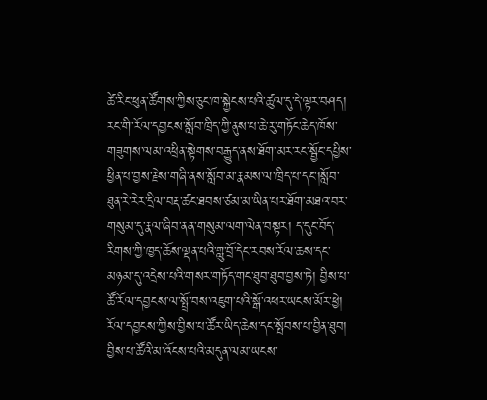ཚེ་རིང་ཕུན་ཚོགས་ཀྱིས་ཅུང་ཁ་སྐྱེངས་པའི་ཚུལ་དུ་དེ་ལྟར་བཤད། རང་གི་རོལ་དབྱངས་སློབ་ཁྲིད་ཀྱི་ནུས་པ་ཆེ་རུ་གཏོང་ཆེད་ཁོས་གཟུགས་ལམ་འཕྲིན་སྟེགས་བརྒྱུད་ནས་ཐོག་མར་རང་སྦྱོང་དཔྱིས་ཕྱིན་པ་བྱས་རྗེས་གཞི་ནས་སློབ་མ་རྣམས་ལ་ཁྲིད་པ་དང་།སློབ་ཐུན་རེ་རེར་དྲིལ་བརྡ་ཚང་ཐབས་ཙམ་མ་ཡིན་པར་ཐོག་མཐའ་བར་གསུམ་དུ་རྣལ་ཞིབ་ནན་གསུམ་ལག་ལེན་བསྟར། ད་དུང་བོད་རིགས་ཀྱི་ཁྱད་ཆོས་ལྡན་པའི་གླུ་བྲོ་དེང་རབས་རོལ་ཆས་དང་མཉམ་དུ་འདྲེས་པའི་གསར་གཏོད་གང་ཐུབ་ཐུབ་བྱས་ཏེ། བྱིས་པ་ཚོ་རོལ་དབྱངས་ལ་སྤྲོ་བས་འཇུག་པའི་སྒོ་འཕར་ཡངས་མོར་ཕྱེ།
རོལ་དབྱངས་ཀྱིས་བྱིས་པ་ཚོར་ཡིད་ཆེས་དང་སྤོབས་པ་བྱིན་ཐུབ། བྱིས་པ་ཚོའི་མ་འོངས་པའི་མདུན་ལམ་ཡངས་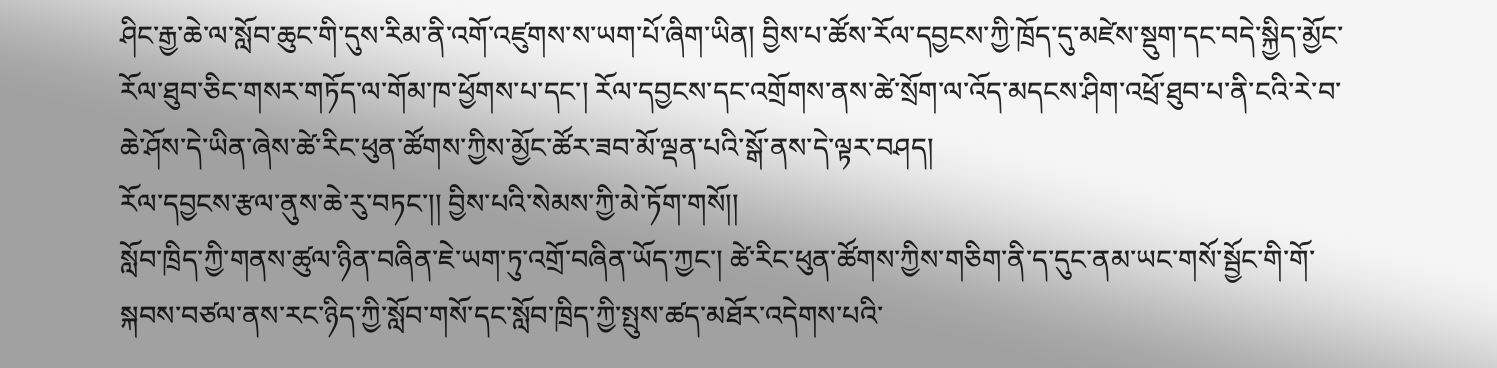ཤིང་རྒྱ་ཆེ་ལ་སློབ་ཆུང་གི་དུས་རིམ་ནི་འགོ་འཛུགས་ས་ཡག་པོ་ཞིག་ཡིན། བྱིས་པ་ཚོས་རོལ་དབྱངས་ཀྱི་ཁྲོད་དུ་མཛེས་སྡུག་དང་བདེ་སྐྱིད་མྱོང་རོལ་ཐུབ་ཅིང་གསར་གཏོད་ལ་གོམ་ཁ་ཕྱོགས་པ་དང་། རོལ་དབྱངས་དང་འགྲོགས་ནས་ཚེ་སྲོག་ལ་འོད་མདངས་ཤིག་འཕྲོ་ཐུབ་པ་ནི་ངའི་རེ་བ་ཆེ་ཤོས་དེ་ཡིན་ཞེས་ཚེ་རིང་ཕུན་ཚོགས་ཀྱིས་མྱོང་ཚོར་ཟབ་མོ་ལྡན་པའི་སྒོ་ནས་དེ་ལྟར་བཤད།
རོལ་དབྱངས་རྩལ་ནུས་ཆེ་རུ་བཏང་།། བྱིས་པའི་སེམས་ཀྱི་མེ་ཏོག་གསོ།།
སློབ་ཁྲིད་ཀྱི་གནས་ཚུལ་ཉིན་བཞིན་ཇེ་ཡག་ཏུ་འགྲོ་བཞིན་ཡོད་ཀྱང་། ཚེ་རིང་ཕུན་ཚོགས་ཀྱིས་གཅིག་ནི་ད་དུང་ནམ་ཡང་གསོ་སྦྱོང་གི་གོ་སྐབས་བཙལ་ནས་རང་ཉིད་ཀྱི་སློབ་གསོ་དང་སློབ་ཁྲིད་ཀྱི་སྤུས་ཚད་མཐོར་འདེགས་པའི་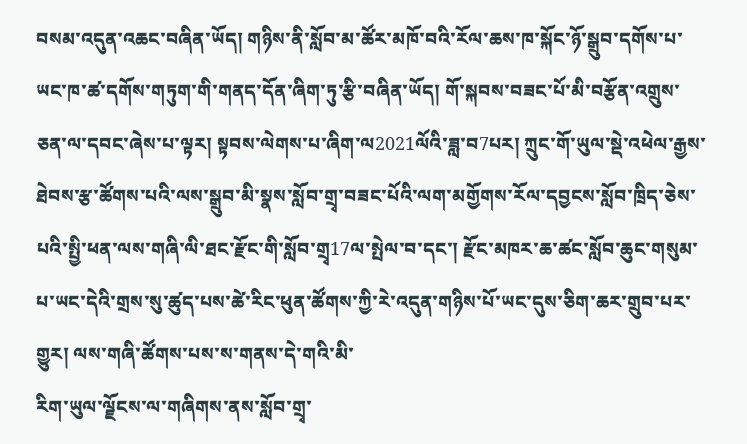བསམ་འདུན་འཆང་བཞིན་ཡོད། གཉིས་ནི་སློབ་མ་ཚོར་མཁོ་བའི་རོལ་ཆས་ཁ་སྐོང་ཉོ་སྒྲུབ་དགོས་པ་ཡང་ཁ་ཚ་དགོས་གཏུག་གི་གནད་དོན་ཞིག་ཏུ་རྩི་བཞིན་ཡོད། གོ་སྐབས་བཟང་པོ་མི་བརྩོན་འགྲུས་ཅན་ལ་དབང་ཞེས་པ་ལྟར། སྟབས་ལེགས་པ་ཞིག་ལ2021ལོའི་ཟླ་བ7པར། ཀྲུང་གོ་ཡུལ་སྡེ་འཕེལ་རྒྱས་ཐེབས་རྩ་ཚོགས་པའི་ལས་སྒྲུབ་མི་སྣས་སློབ་གྲྭ་བཟང་པོའི་ལག་མགྱོགས་རོལ་དབྱངས་སློབ་ཁྲིད་ཅེས་པའི་སྤྱི་ཕན་ལས་གཞི་ལི་ཐང་རྫོང་གི་སློབ་གྲྭ17ལ་སྤེལ་བ་དང་། རྫོང་མཁར་ཆ་ཚང་སློབ་ཆུང་གསུམ་པ་ཡང་དེའི་གྲས་སུ་ཚུད་པས་ཚེ་རིང་ཕུན་ཚོགས་ཀྱི་རེ་འདུན་གཉིས་པོ་ཡང་དུས་ཅིག་ཆར་གྲུབ་པར་གྱུར། ལས་གཞི་ཚོགས་པས་ས་གནས་དེ་གའི་མི་
རིག་ཡུལ་ལྗོངས་ལ་གཞིགས་ནས་སློབ་གྲྭ་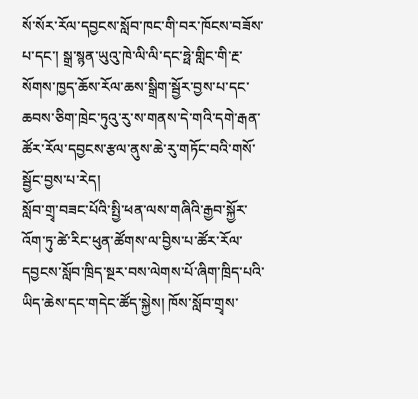སོ་སོར་རོལ་དབྱངས་སློབ་ཁང་གི་བར་ཁོངས་བཟོས་པ་དང་། སྒྲ་སྙན་ཡུའུ་ཁེ་ལི་ལི་དང་ཧྥེ་གླིང་གི་རྔ་སོགས་ཁྱད་ཆོས་རོལ་ཆས་སྒྲིག་སྦྱོར་བྱས་པ་དང་ཆབས་ཅིག་ཁྲེང་ཏུའུ་རུ་ས་གནས་དེ་གའི་དགེ་རྒན་ཚོར་རོལ་དབྱངས་རྩལ་ནུས་ཆེ་རུ་གཏོང་བའི་གསོ་སྦྱོང་བྱས་པ་རེད།
སློབ་གྲྭ་བཟང་པོའི་སྤྱི་ཕན་ལས་གཞིའི་རྒྱབ་སྐྱོར་འོག་ཏུ་ཚེ་རིང་ཕུན་ཚོགས་ལ་བྱིས་པ་ཚོར་རོལ་དབྱངས་སློབ་ཁྲིད་སྔར་བས་ལེགས་པོ་ཞིག་ཁྲིད་པའི་ཡིད་ཆེས་དང་གདེང་ཚོད་སྐྱེས། ཁོས་སློབ་གྲྭས་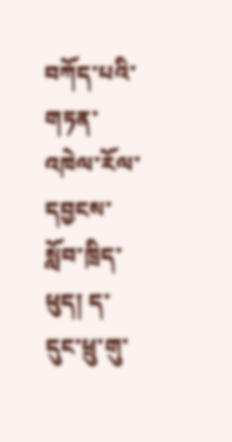བཀོད་པའི་གཏན་འཁེལ་རོལ་དབྱངས་སློབ་ཁྲིད་ཕུད། ད་དུང་ཕྲུ་གུ་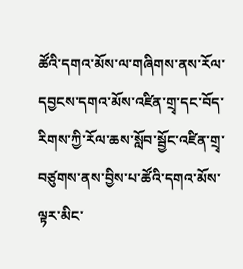ཚོའི་དགའ་མོས་ལ་གཞིགས་ནས་རོལ་དབྱངས་དགའ་མོས་འཛིན་གྲྭ་དང་བོད་རིགས་ཀྱི་རོལ་ཆས་སློབ་སྦྱོང་འཛིན་གྲྭ་བཙུགས་ནས་བྱིས་པ་ཚོའི་དགའ་མོས་ལྟར་མིང་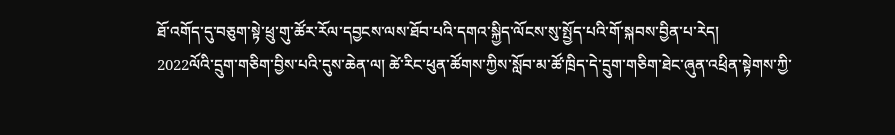ཐོ་འགོད་དུ་བཅུག་སྟེ་ཕྲུ་གུ་ཚོར་རོལ་དབྱངས་ལས་ཐོབ་པའི་དགའ་སྐྱིད་ལོངས་སུ་སྤྱོད་པའི་གོ་སྐབས་བྱིན་པ་རེད།
2022ལོའི་དྲུག་གཅིག་བྱིས་པའི་དུས་ཆེན་ལ། ཚེ་རིང་ཕུན་ཚོགས་ཀྱིས་སློབ་མ་ཚོ་ཁྲིད་དེ་དྲུག་གཅིག་ཐེང་ཞུན་འཕྲིན་སྟེགས་ཀྱི་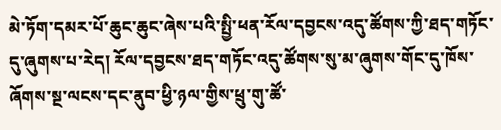མེ་ཏོག་དམར་པོ་ཆུང་ཆུང་ཞེས་པའི་སྤྱི་ཕན་རོལ་དབྱངས་འདུ་ཚོགས་ཀྱི་ཐད་གཏོང་དུ་ཞུགས་པ་རེད། རོལ་དབྱངས་ཐད་གཏོང་འདུ་ཚོགས་སུ་མ་ཞུགས་གོང་དུ་ཁོས་ཞོགས་སྔ་ལངས་དང་ནུབ་ཕྱི་ཉལ་གྱིས་ཕྲུ་གུ་ཚོ་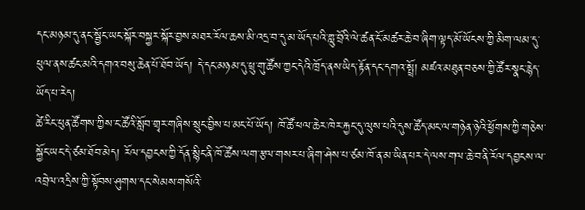དང་མཉམ་དུ་ནང་སྦྱོང་ཡང་སྐོར་བསྐྱར་སྐོར་བྱས་མཐར་རོལ་ཆས་མི་འདྲ་བ་དུ་མ་ཡོད་པའི་གླུ་བྲོའི་ལེ་ཚན་ངོ་མཚར་ཆེ་བ་ཞིག་ལྟད་མོ་ཡོངས་ཀྱི་མིག་ལམ་དུ་ཕུལ་ནས་ཚང་མའི་དགའ་བསུ་ཆེན་པོ་ཐོབ་ཡོད། དེ་དང་མཉམ་དུ་ཕྲུ་གུ་ཚོས་ཀྱང་དེའི་ཁྲོད་ནས་ཡིད་རྟོན་དང་དགའ་སྤྲོ། མཛའ་མཐུན་བཅས་ཀྱི་ཚོར་སྣང་རྙེད་ཡོད་པ་རེད།
ཚེ་རིང་ཕུན་ཚོགས་ཀྱིས་ང་ཚོའི་སློབ་གྲྭར་གཞིས་སྲུང་བྱིས་པ་མང་པོ་ཡོད། ཁོ་ཚོ་ཕལ་ཆེར་ཁེར་རྐྱང་དུ་ལུས་པའི་དུས་ཚོད་མང་ལ་གཉེན་ཉེའི་ཕྱོགས་ཀྱི་གཅེས་སྐྱོང་ཡང་དེ་ཙམ་ཐོབ་མེད། རོལ་དབྱངས་ཀྱི་དོན་སྙིང་ནི་ཁོ་ཚོས་ལག་རྩལ་གསར་པ་ཞིག་ཤེས་པ་ཙམ་ཁོ་ན་མ་ཡིན་པར་དེ་ལས་གལ་ཆེ་བ་ནི་རོལ་དབྱངས་ལ་འབྲེལ་འདྲིས་ཀྱི་སྟོབས་ཤུགས་དང་སེམས་གསོའི་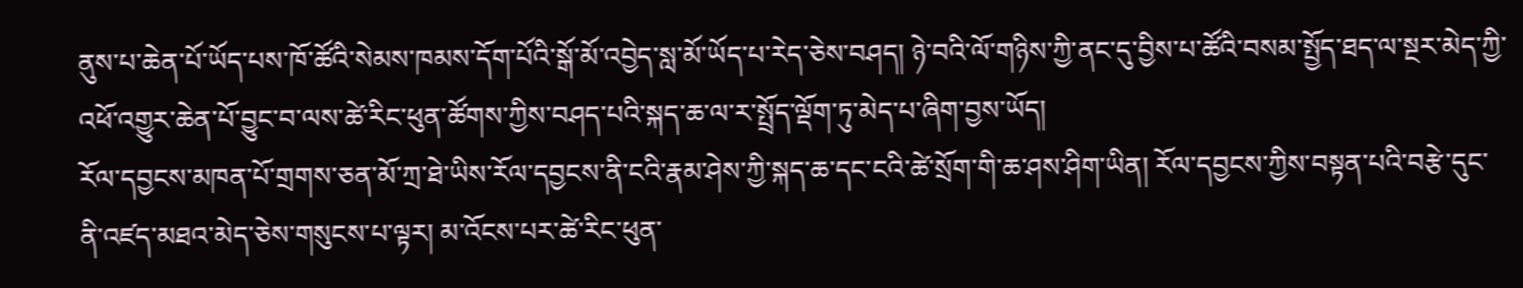ནུས་པ་ཆེན་པོ་ཡོད་པས་ཁོ་ཚོའི་སེམས་ཁམས་དོག་པོའི་སྒོ་མོ་འབྱེད་སླ་མོ་ཡོད་པ་རེད་ཅེས་བཤད། ཉེ་བའི་ལོ་གཉིས་ཀྱི་ནང་དུ་བྱིས་པ་ཚོའི་བསམ་སྤྱོད་ཐད་ལ་སྔར་མེད་ཀྱི་འཕོ་འགྱུར་ཆེན་པོ་བྱུང་བ་ལས་ཚེ་རིང་ཕུན་ཚོགས་ཀྱིས་བཤད་པའི་སྐད་ཆ་ལ་ར་སྤྲོད་ལྡོག་ཏུ་མེད་པ་ཞིག་བྱས་ཡོད།
རོལ་དབྱངས་མཁན་པོ་གྲགས་ཅན་མོ་ཀྲ་ཐེ་ཡིས་རོལ་དབྱངས་ནི་ངའི་རྣམ་ཤེས་ཀྱི་སྐད་ཆ་དང་ངའི་ཚེ་སྲོག་གི་ཆ་ཤས་ཤིག་ཡིན། རོལ་དབྱངས་ཀྱིས་བསྟན་པའི་བརྩེ་དུང་ནི་འཛད་མཐའ་མེད་ཅེས་གསུངས་པ་ལྟར། མ་འོངས་པར་ཚེ་རིང་ཕུན་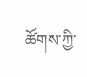ཚོགས་ཀྱི་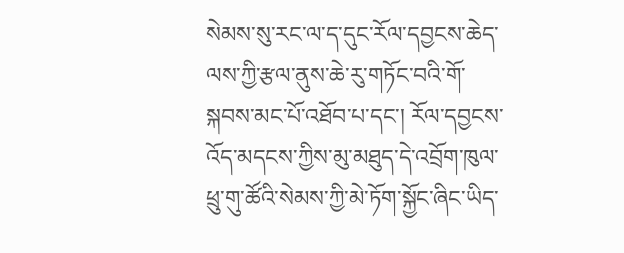སེམས་སུ་རང་ལ་ད་དུང་རོལ་དབྱངས་ཆེད་ལས་ཀྱི་རྩལ་ནུས་ཆེ་རུ་གཏོང་བའི་གོ་སྐབས་མང་པོ་འཐོབ་པ་དང་། རོལ་དབྱངས་འོད་མདངས་ཀྱིས་མུ་མཐུད་དེ་འབྲོག་ཁུལ་ཕྲུ་གུ་ཚོའི་སེམས་ཀྱི་མེ་ཏོག་སྐྱོང་ཞིང་ཡིད་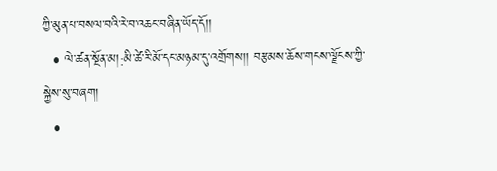ཀྱི་མུན་པ་བསལ་བའི་རེ་བ་འཆང་བཞིན་ཡོད་དོ།།
  • ལེ་ཚན་སྔོན་མ།:མི་ཚེ་རི་མོ་དང་མཉམ་དུ་འགྲོགས།། བརྩམས་ཆོས་གངས་ལྗོངས་ཀྱི་སྐྱེས་སུ་བཞག།
  •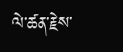ལེ་ཚན་རྗེས་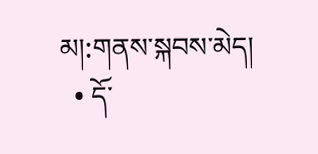མ།:གནས་སྐབས་མེད།
  • དོ་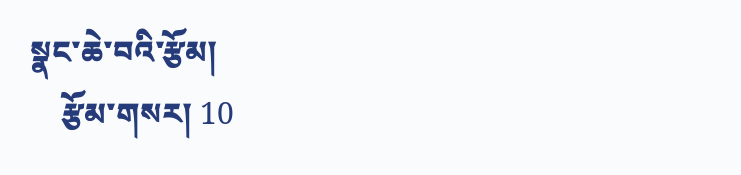སྣང་ཆེ་བའི་རྩོམ།
    རྩོམ་གསར། 10